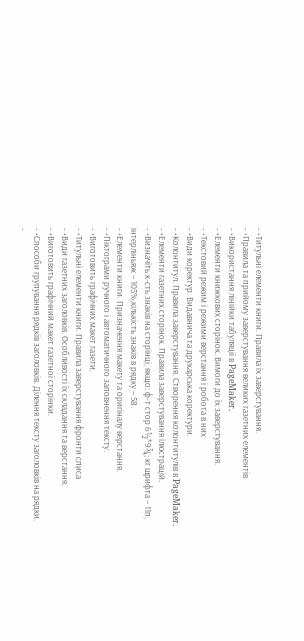- •Титульні елементи книги. Правила їх заверстування.
- •Правила та прийому заверстування великих газетних елементів
- •Використання лінійки табуляції в PageMaker.
- •Елементи книжкових сторінок. Вимоги до їх заверстування.
- •Текстовий режим і режими верстання і робота в них
- •Види коректур. Видавнича та друкарська коректури.
- •Колонтитул. Правила заверстування. Створення колонтитулів в PageMaker.
- •Елементи газетних сторінок. Правила заверстування ілюстрацій.
- •Визначіть к-сть знаків на сторінці, якщо: ф-т стор 6½*9¾; кг шрифта – 11п, інтерліньяж – 105%,кількість знаків в рядку – 58.
- •Елементи книги. Призначення макету та оригіналу верстання.
- •Піктограми ручного і автоматичного заповнення тексту.
- •Виготовить графічних макет газети.
- •Титульні елементи книги. Правила заверстування фронти списа
- •Види газетних заголовків. Особливості їх складання та верстання.
- •Виготовить графічний макет газетної сторінки.
- •Способи групування рядків заголовків. Ділення тексту заголовків на рядки.
-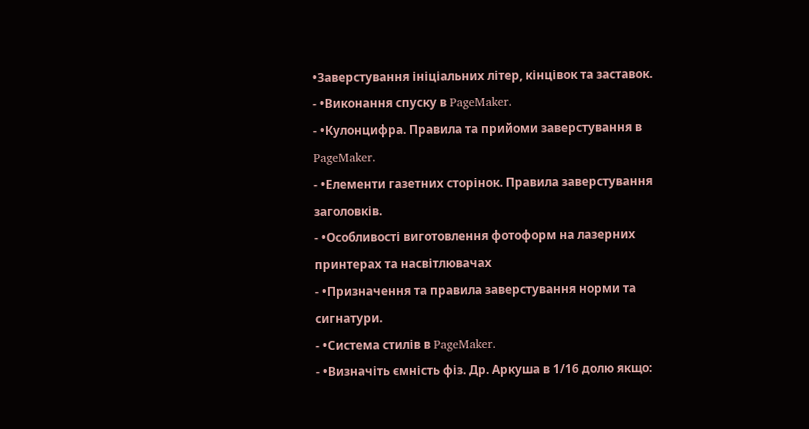•Заверстування ініціальних літер, кінцівок та заставок.
- •Виконання спуску в PageMaker.
- •Кулонцифра. Правила та прийоми заверстування в PageMaker.
- •Елементи газетних сторінок. Правила заверстування заголовків.
- •Особливості виготовлення фотоформ на лазерних принтерах та насвітлювачах
- •Призначення та правила заверстування норми та сигнатури.
- •Система стилів в PageMaker.
- •Визначіть ємність фіз. Др. Аркуша в 1/16 долю якщо: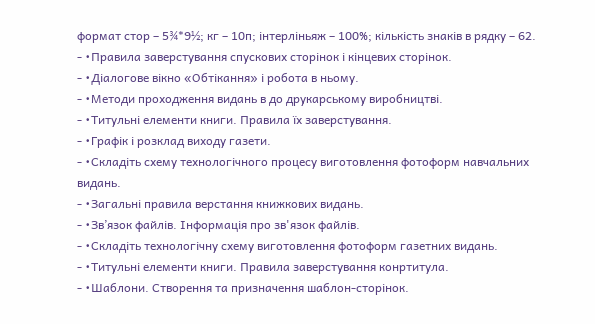формат стор – 5¾*9½; кг – 10п; інтерліньяж – 100%; кількість знаків в рядку – 62.
- •Правила заверстування спускових сторінок і кінцевих сторінок.
- •Діалогове вікно «Обтікання» і робота в ньому.
- •Методи проходження видань в до друкарському виробництві.
- •Титульні елементи книги. Правила їх заверстування.
- •Графік і розклад виходу газети.
- •Складіть схему технологічного процесу виготовлення фотоформ навчальних видань.
- •Загальні правила верстання книжкових видань.
- •Зв’язок файлів. Інформація про зв'язок файлів.
- •Складіть технологічну схему виготовлення фотоформ газетних видань.
- •Титульні елементи книги. Правила заверстування конртитула.
- •Шаблони. Створення та призначення шаблон-сторінок.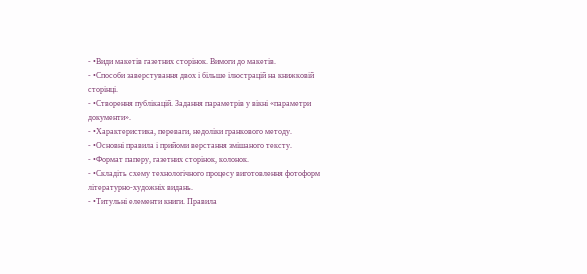- •Види макетів газетних сторінок. Вимоги до макетів.
- •Способи заверстування двох і більше ілюстрацій на книжковій сторінці.
- •Створення публікацій. Задання параметрів у вікні «параметри документи».
- •Характеристика, переваги, недоліки гранкового методу.
- •Основні правила і прийоми верстання змішаного тексту.
- •Формат паперу, газетних сторінок, колонок.
- •Складіть схему технологічного процесу виготовлення фотоформ літературно-художніх видань.
- •Титульні елементи книги. Правила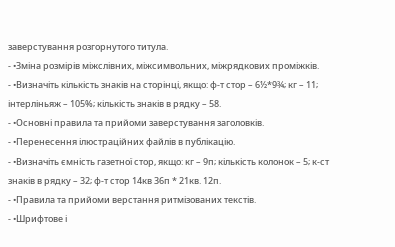заверстування розгорнутого титула.
- •Зміна розмірів міжслівних, міжсимвольних, міжрядкових проміжків.
- •Визначіть кількість знаків на сторінці, якщо: ф-т стор – 6½*9¾; кг – 11; інтерліньяж – 105%; кількість знаків в рядку – 58.
- •Основні правила та прийоми заверстування заголовків.
- •Перенесення ілюстраційних файлів в публікацію.
- •Визначіть ємність газетної стор, якщо: кг – 9п; кількість колонок – 5; к-ст знаків в рядку – 32; ф-т стор 14кв 36п * 21кв. 12п.
- •Правила та прийоми верстання ритмізованих текстів.
- •Шрифтове і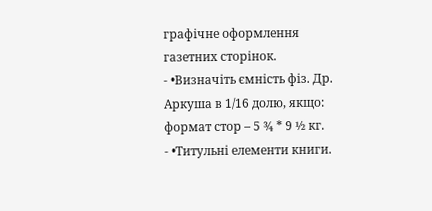графічне оформлення газетних сторінок.
- •Визначіть ємність фіз. Др. Аркуша в 1/16 долю, якщо: формат стор – 5 ¾ * 9 ½ кг.
- •Титульні елементи книги.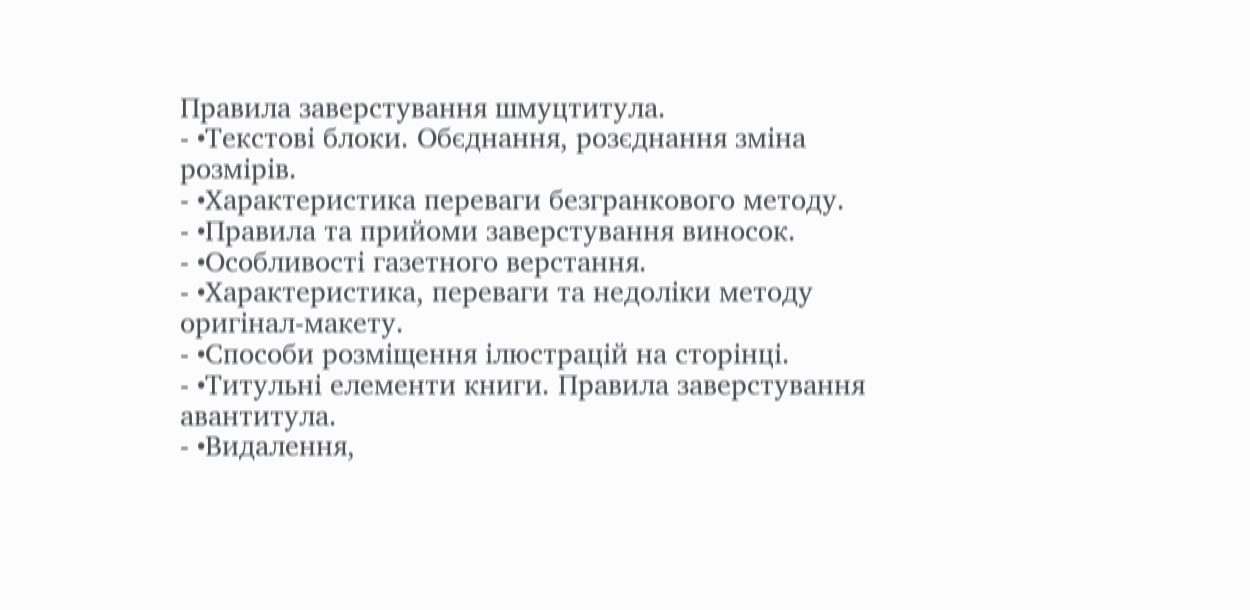Правила заверстування шмуцтитула.
- •Текстові блоки. Обєднання, розєднання зміна розмірів.
- •Характеристика переваги безгранкового методу.
- •Правила та прийоми заверстування виносок.
- •Особливості газетного верстання.
- •Характеристика, переваги та недоліки методу оригінал-макету.
- •Способи розміщення ілюстрацій на сторінці.
- •Титульні елементи книги. Правила заверстування авантитула.
- •Видалення,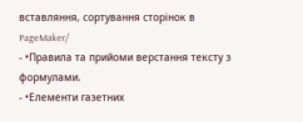вставляння, сортування сторінок в PageMaker/
- •Правила та прийоми верстання тексту з формулами.
- •Елементи газетних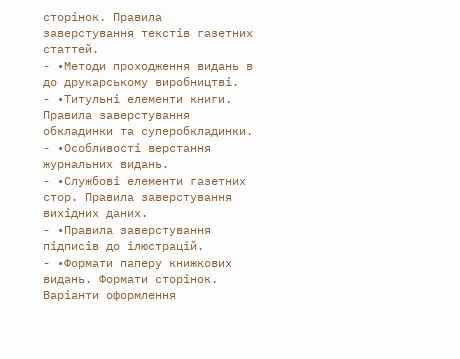сторінок. Правила заверстування текстів газетних статтей.
- •Методи проходження видань в до друкарському виробництві.
- •Титульні елементи книги. Правила заверстування обкладинки та суперобкладинки.
- •Особливості верстання журнальних видань.
- •Службові елементи газетних стор. Правила заверстування вихідних даних.
- •Правила заверстування підписів до ілюстрацій.
- •Формати паперу книжкових видань. Формати сторінок. Варіанти оформлення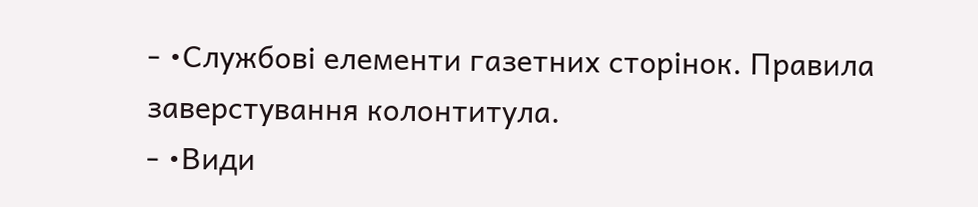- •Службові елементи газетних сторінок. Правила заверстування колонтитула.
- •Види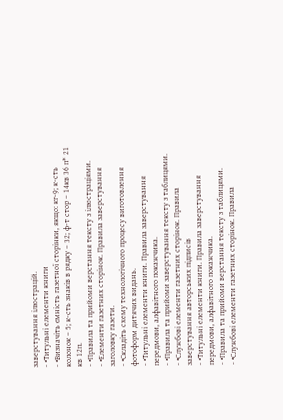заверстування ілюстрацій.
- •Титульні елементи книги
- •Визначіть ємність газетної сторінки, якщо: кг-9; к-сть колонок – 5; к-сть знаків в рядку – 32; ф-т стор – 14кв 36 п* 21 кв 12п.
- •Правила та прийоми верстання тексту з ілюстраціями.
- •Елементи газетних сторінок. Правила заверстування заголовку газети.
- •Складіть схему технологічного процесу виготовлення фотоформ дитячих видань.
- •Титульні елементи книги. Правила заверстування передмови, алфавітного покажчика.
- •Правила та прийоми заверстування тексту з таблицями.
- •Службові елементи газетних сторінок. Правила заверстування авторських підписів
- •Титульні елементи книги. Правила заверстування передмови, алфавітного покажчика.
- •Правила та прийоми верстання тексту з таблицями.
- •Службові елементи газетних сторінок. Правила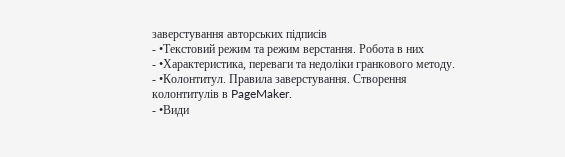заверстування авторських підписів
- •Текстовий режим та режим верстання. Робота в них
- •Характеристика, переваги та недоліки гранкового методу.
- •Колонтитул. Правила заверстування. Створення колонтитулів в PageMaker.
- •Види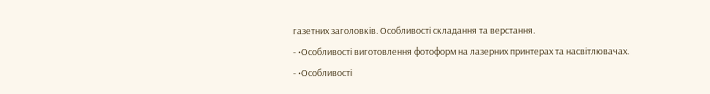газетних заголовків. Особливості складання та верстання.
- •Особливості виготовлення фотоформ на лазерних принтерах та насвітлювачах.
- •Особливості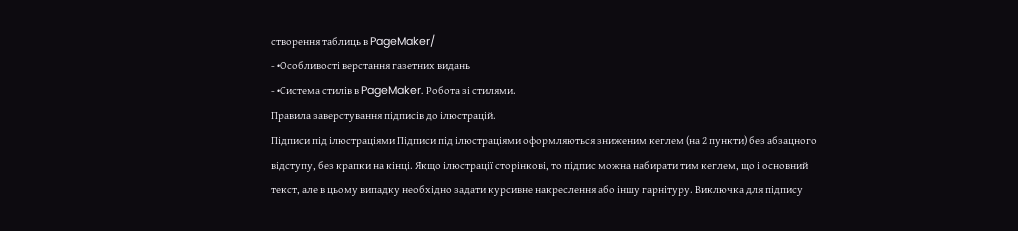створення таблиць в PageMaker/
- •Особливості верстання газетних видань
- •Система стилів в PageMaker. Робота зі стилями.
Правила заверстування підписів до ілюстрацій.
Підписи під ілюстраціями Підписи під ілюстраціями оформляються зниженим кеглем (на 2 пункти) без абзацного відступу, без крапки на кінці. Якщо ілюстрації сторінкові, то підпис можна набирати тим кеглем, що і основний текст, але в цьому випадку необхідно задати курсивне накреслення або іншу гарнітуру. Виключка для підпису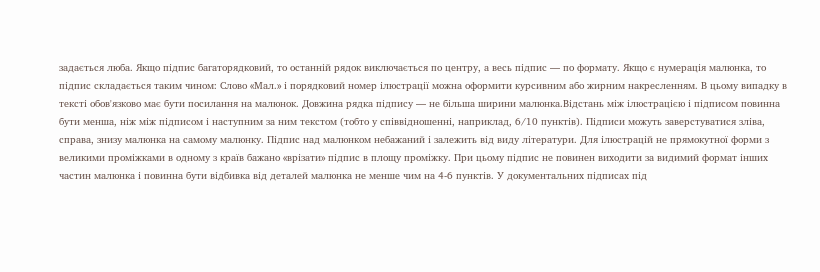задається люба. Якщо підпис багаторядковий, то останній рядок виключається по центру, а весь підпис — по формату. Якщо є нумерація малюнка, то підпис складається таким чином: Слово «Мал.» і порядковий номер ілюстрації можна оформити курсивним або жирним накресленням. В цьому випадку в тексті обов'язково має бути посилання на малюнок. Довжина рядка підпису — не більша ширини малюнка.Відстань між ілюстрацією і підписом повинна бути менша, ніж між підписом і наступним за ним текстом (тобто у співвідношенні, наприклад, 6/10 пунктів). Підписи можуть заверстуватися зліва, справа, знизу малюнка на самому малюнку. Підпис над малюнком небажаний і залежить від виду літератури. Для ілюстрацій не прямокутної форми з великими проміжками в одному з країв бажано «врізати» підпис в площу проміжку. При цьому підпис не повинен виходити за видимий формат інших частин малюнка і повинна бути відбивка від деталей малюнка не менше чим на 4-6 пунктів. У документальних підписах під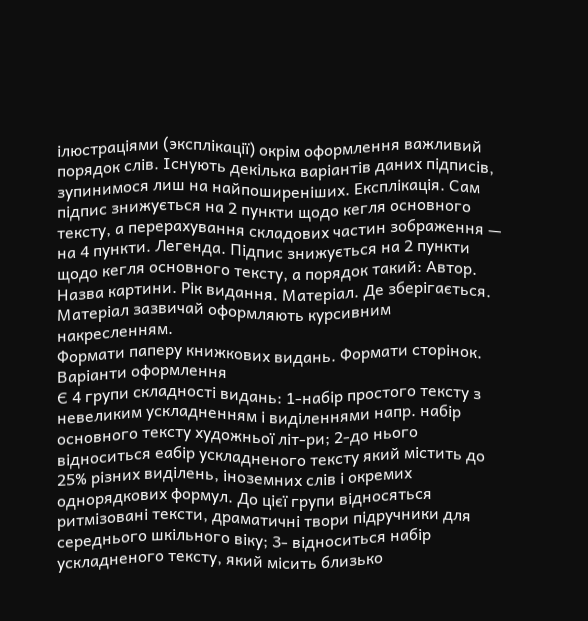ілюстраціями (эксплікації) окрім оформлення важливий порядок слів. Існують декілька варіантів даних підписів, зупинимося лиш на найпоширеніших. Експлікація. Сам підпис знижується на 2 пункти щодо кегля основного тексту, а перерахування складових частин зображення — на 4 пункти. Легенда. Підпис знижується на 2 пункти щодо кегля основного тексту, а порядок такий: Автор. Назва картини. Рік видання. Матеріал. Де зберігається. Матеріал зазвичай оформляють курсивним накресленням.
Формати паперу книжкових видань. Формати сторінок. Варіанти оформлення
Є 4 групи складності видань: 1-набір простого тексту з невеликим ускладненням і виділеннями напр. набір основного тексту художньої літ-ри; 2-до нього відноситься еабір ускладненого тексту який містить до 25% різних виділень, іноземних слів і окремих однорядкових формул. До цієї групи відносяться ритмізовані тексти, драматичні твори підручники для середнього шкільного віку; 3- відноситься набір ускладненого тексту, який місить близько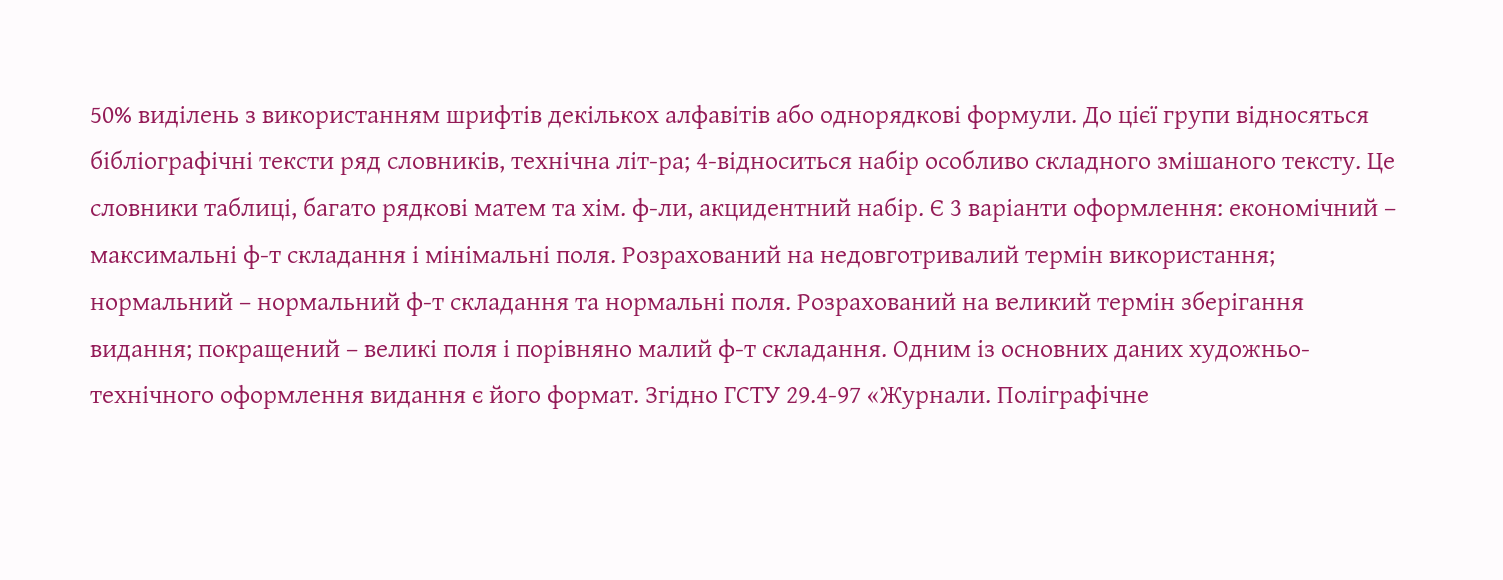50% виділень з використанням шрифтів декількох алфавітів або однорядкові формули. До цієї групи відносяться бібліографічні тексти ряд словників, технічна літ-ра; 4-відноситься набір особливо складного змішаного тексту. Це словники таблиці, багато рядкові матем та хім. ф-ли, акцидентний набір. Є 3 варіанти оформлення: економічний – максимальні ф-т складання і мінімальні поля. Розрахований на недовготривалий термін використання; нормальний – нормальний ф-т складання та нормальні поля. Розрахований на великий термін зберігання видання; покращений – великі поля і порівняно малий ф-т складання. Одним із основних даних художньо-технічного оформлення видання є його формат. Згідно ГСТУ 29.4-97 «Журнали. Поліграфічне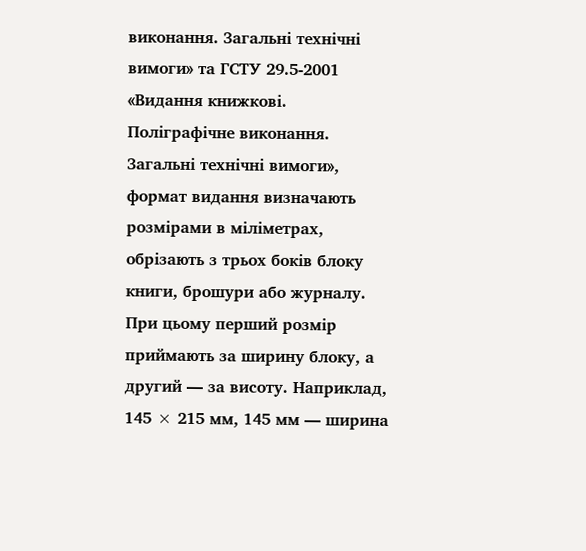виконання. Загальні технічні вимоги» та ГСТУ 29.5-2001 «Видання книжкові. Поліграфічне виконання. Загальні технічні вимоги», формат видання визначають розмірами в міліметрах, обрізають з трьох боків блоку книги, брошури або журналу. При цьому перший розмір приймають за ширину блоку, а другий — за висоту. Наприклад, 145 × 215 мм, 145 мм — ширина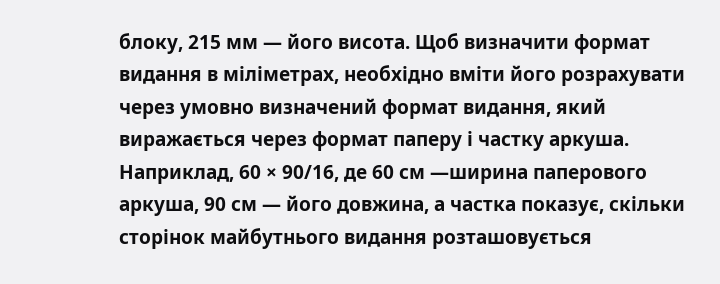блоку, 215 мм — його висота. Щоб визначити формат видання в міліметрах, необхідно вміти його розрахувати через умовно визначений формат видання, який виражається через формат паперу і частку аркуша. Наприклад, 60 × 90/16, де 60 см —ширина паперового аркуша, 90 см — його довжина, а частка показує, скільки сторінок майбутнього видання розташовується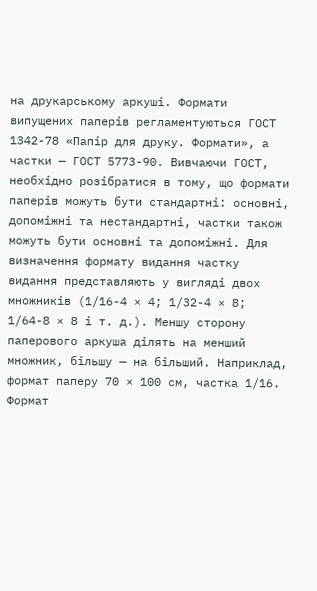на друкарському аркуші. Формати випущених паперів регламентуються ГОСТ 1342-78 «Папір для друку. Формати», а частки — ГОСТ 5773-90. Вивчаючи ГОСТ, необхідно розібратися в тому, що формати паперів можуть бути стандартні: основні, допоміжні та нестандартні, частки також можуть бути основні та допоміжні. Для визначення формату видання частку видання представляють у вигляді двох множників (1/16-4 × 4; 1/32-4 × 8; 1/64-8 × 8 і т. д.). Меншу сторону паперового аркуша ділять на менший множник, більшу — на більший. Наприклад, формат паперу 70 × 100 см, частка 1/16. Формат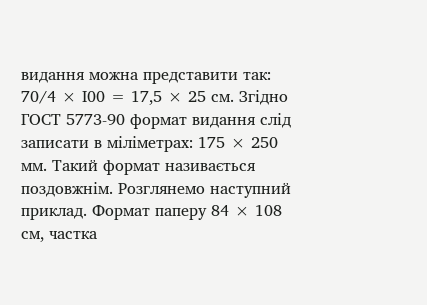видання можна представити так: 70/4 × І00 = 17,5 × 25 см. Згідно ГОСТ 5773-90 формат видання слід записати в міліметрах: 175 × 250 мм. Такий формат називається поздовжнім. Розглянемо наступний приклад. Формат паперу 84 × 108 см, частка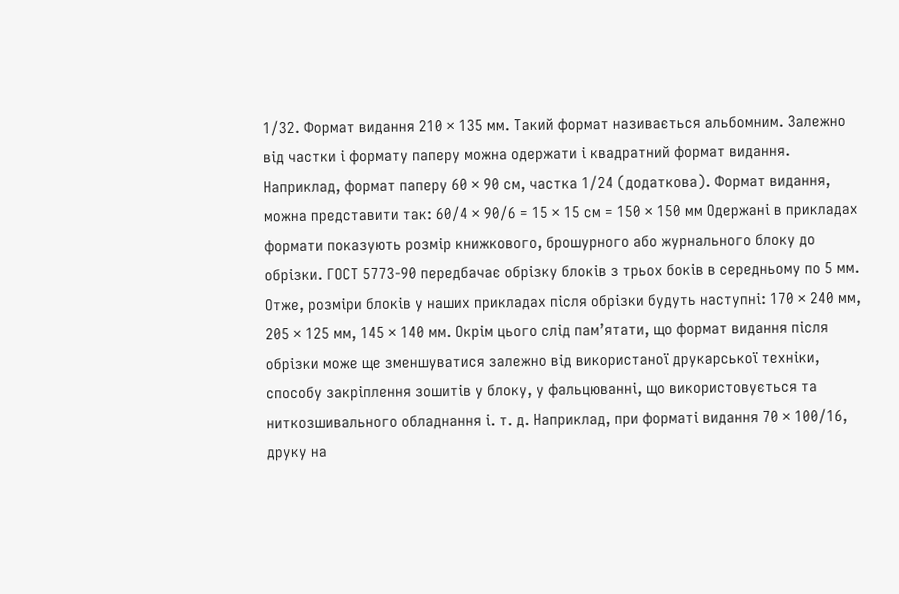1/32. Формат видання 210 × 135 мм. Такий формат називається альбомним. Залежно від частки і формату паперу можна одержати і квадратний формат видання. Наприклад, формат паперу 60 × 90 см, частка 1/24 (додаткова). Формат видання, можна представити так: 60/4 × 90/6 = 15 × 15 см = 150 × 150 мм Одержані в прикладах формати показують розмір книжкового, брошурного або журнального блоку до обрізки. ГОСТ 5773-90 передбачає обрізку блоків з трьох боків в середньому по 5 мм. Отже, розміри блоків у наших прикладах після обрізки будуть наступні: 170 × 240 мм, 205 × 125 мм, 145 × 140 мм. Окрім цього слід пам’ятати, що формат видання після обрізки може ще зменшуватися залежно від використаної друкарської техніки, способу закріплення зошитів у блоку, у фальцюванні, що використовується та ниткозшивального обладнання і. т. д. Наприклад, при форматі видання 70 × 100/16, друку на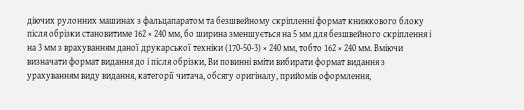діючих рулонних машинах з фальцапаратом та безшвейному скріпленні формат книжкового блоку після обрізки становитиме 162 × 240 мм, бо ширина зменшується на 5 мм для безшвейного скріплення і на 3 мм з врахуванням даної друкарської техніки (170-50-3) × 240 мм, тобто 162 × 240 мм. Вміючи визначати формат видання до і після обрізки, Ви повинні вміти вибирати формат видання з урахуванням виду видання, категорії читача, обсягу оригіналу, прийомів оформлення,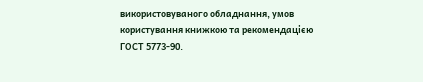використовуваного обладнання, умов користування книжкою та рекомендацією ГОСТ 5773-90.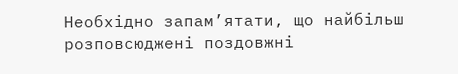Необхідно запам’ятати, що найбільш розповсюджені поздовжні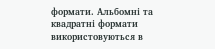формати. Альбомні та квадратні формати використовуються в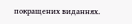покращених виданнях.